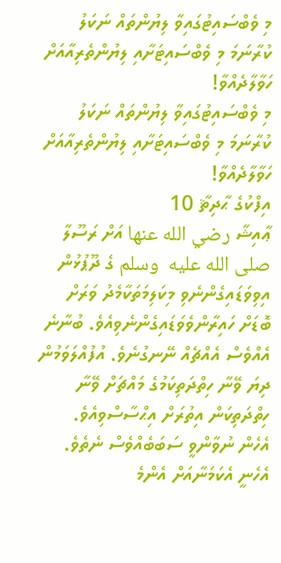މި ވެބްސައިޓުގައިވާ ލިޔުންތައް ނަކަލު ކުރާނަމަ މި ވެބްސައިޓަށާއި ލިޔުންތެރިއާއަށް ހަވާލާދެއްވާ!
މި ވެބްސައިޓުގައިވާ ލިޔުންތައް ނަކަލު ކުރާނަމަ މި ވެބްސައިޓަށާއި ލިޔުންތެރިއާއަށް ހަވާލާދެއްވާ!
އިފްކުގެ ޙާދިޘާ 10
ޢާއިޝާ رضي الله عنها އަށް ރަސޫލާ صلى الله عليه  وسلم ގެ ދޫޕުޅުން އިވިވަޑައިގެންނެވި މިކަލިމަތަކާމެދު ވަރަށް ބޮޑަށް ހައިރާންވެވަޑައިގެންނެވިއެވެ. ބުނާނެ އެއްވެސް އެއްޗެއް ނޭނގުނެވެ. އުފުއްލަވަމުން ދިޔަ ވޭނާ ހިތްދަތިކަމުގެ މައްޗަށް ވޭނާ ހިތްދަތިކަން އިތުރަށް އިޙްސާސްވިއެވެ. އެހެން ނުވާންވީ ސަބަބެއްވެސް ނެތެވެ. އެހެނީ އެކަމަނާއަށް އެންމެ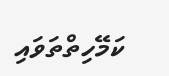ކަމޭހިތްތަވައި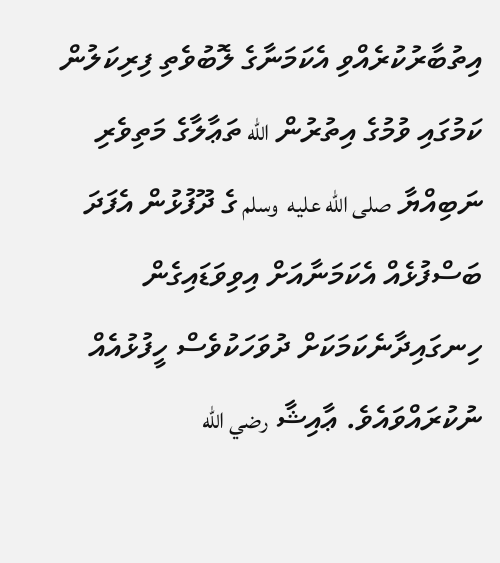އިތުބާރުކުރެއްވި އެކަމަނާގެ ލޮބުވެތި ފިރިކަލުން ކަމުގައި ވުމުގެ އިތުރުން الله ތަޢާލާގެ މަތިވެރި ނަބިއްޔާ صلى الله عليه  وسلم ގެ ދޫފުޅުން އެފަދަ ބަސްފުޅެއް އެކަމަނާއަށް އިވިވަޑައިގެން ހިނގައިދާނެކަމަކަށް ދުވަހަކުވެސް ހީފުޅުއެއް ނުކުރައްވައެވެ. ޢާއިޝާ رضي الله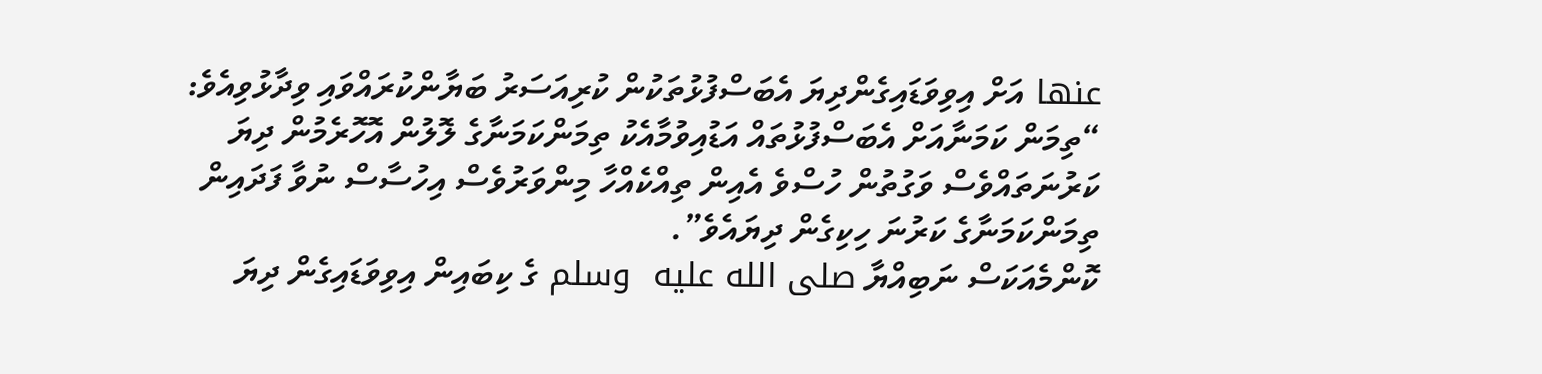عنها އަށް އިވިވަޑައިގެންދިޔަ އެބަސްފުޅުތަކުން ކުރިއަސަރު ބަޔާންކުރައްވައި ވިދާޅުވިއެވެ: “ތިމަން ކަމަނާއަށް އެބަސްފުޅުތައް އަޑުއިވުމާއެކު ތިމަންކަމަނާގެ ލޮލުން އޮހޮރެމުން ދިޔަ ކަރުނަތައްވެސް ވަގުތުން ހުސްވެ އެއިން ތިއްކެއްހާ މިންވަރުވެސް އިހުސާސް ނުވާ ފަދައިން ތިމަންކަމަނާގެ ކަރުނަ ހިކިގެން ދިޔައެވެ”.
ކޮންމެއަކަސް ނަބިއްޔާ صلى الله عليه  وسلم ގެ ކިބައިން އިވިވަޑައިގެން ދިޔަ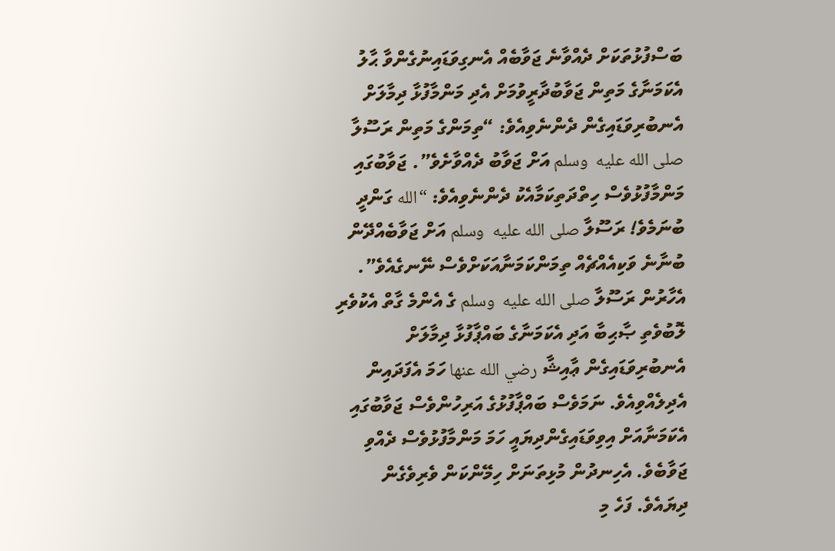ބަސްފުޅުތަކަށް ދެއްވާނެ ޖަވާބެއް އެނގިވަޑައިނުގެންވާ ޙާލު އެކަމަނާގެ މަތިން ޖަވާބުދާރީވުމަށް އެދި މަންމާފުޅާ ދިމާލަށް އެނބުރިވަޑައިގެން ދެންނެވިއެވެ: “ތިމަންގެ މަތިން ރަސޫލާ صلى الله عليه  وسلم އަށް ޖަވާބު ދެއްވާށެވެ”. ޖަވާބުގައި މަންމާފުޅުވެސް ހިތްދަތިކަމާއެކު ދެންނެވިއެވެ: “الله ގަންދީ ބުނަމެވެ! ރަސޫލާ صلى الله عليه  وسلم އަށް ޖަވާބެއްދޭން ބުނާނެ ވަކިއެއްޗެއް ތިމަންކަމަނާއަކަށްވެސް ނޭނގެއެވެ”. އެހާރުން ރަސޫލާ صلى الله عليه  وسلم ގެ އެންމެ ގާތް އެކުވެރި ލޮބުވެތި ޞާޙިބާ އަދި އެކަމަނާގެ ބައްޕާފުޅާ ދިމާލަށް އެނބުރިވަޑައިގެން ޢާއިޝާ رضي الله عنها ހަމަ އެފަދައިން އެދިލެއްވިއެވެ. ނަމަވެސް ބައްޕާފުޅުގެ އަރިހުންވެސް ޖަވާބުގައި އެކަމަނާއަށް އިވިވަޑައިގެންދިޔައީ ހަމަ މަންމާފުޅުވެސް ދެއްވި ޖަވާބެވެ. އެހިނދުން މުޅިތަނަށް ހިމޭންކަން ވެރިވެގެން ދިޔައެވެ. ފަހެ މި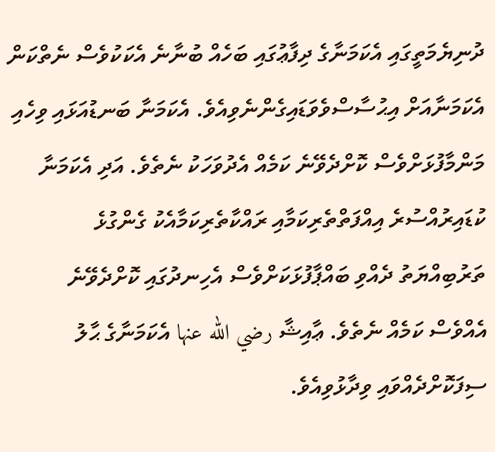ދުނިޔެމަތީގައި އެކަމަނާގެ ދިފާޢުގައި ބަހެއް ބުނާނެ އެކަކުވެސް ނެތްކަން އެކަމަނާއަށް އިޙުސާސްވެވަޑައިގެންނެވިއެވެ. އެކަމަނާ ބަނޑުއަޅައި ވިހެއި މަންމާފުޅަށްވެސް ކޮށްދެވޭނެ ކަމެއް އެދުވަހަކު ނެތެވެ. އަދި އެކަމަނާ ކުޑައިރުއްސުރެ އިއްފަތްތެރިކަމާއި ރައްކާތެރިކަމާއެކު ގެންގުޅެ ތަރުބިއްޔަތު ދެއްވި ބައްޕާފުޅަކަށްވެސް އެހިނދުގައި ކޮށްދެވޭނެ އެއްވެސް ކަމެއް ނެތެވެ. ޢާއިޝާ رضي الله عنها އެކަމަނާގެ ޙާލު ސިފަކޮށްދެއްވައި ވިދާޅުވިއެވެ.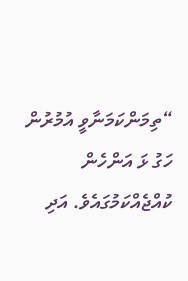“ތިމަންކަމަނާވީ އުމުރުން ހަގު ޅަ އަންހެން ކުއްޖެއްކަމުގައެވެ. އަދި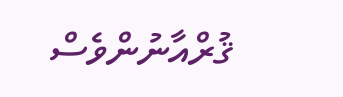ޤުރްއާނުންވެސް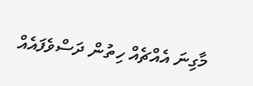މާގިނަ އެއްޗެއް ހިތުން ދަސްވެފައެއް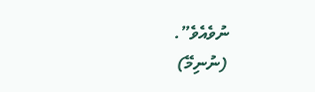ނުވެއެވެ”.
(ނުނިމޭ)